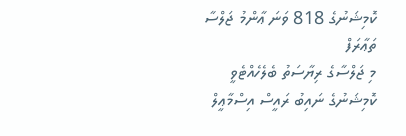ކޮމިޝަނުގެ 818 ވަނަ ޢާންމު ޖަލްސާ
ތަޢާރަފް
މި ޖަލްސާގެ ރިޔާސަތު ބެލެހެއްޓެވީ ކޮމިޝަނުގެ ނައިބު ރައީސް އިސްމާޢީލް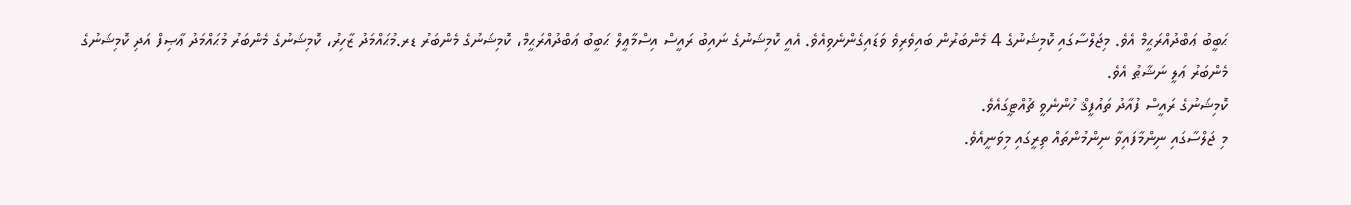ޙަބީބު ޢަބްދުއްރަޙީމް އެވެ. މިޖަލްސާގައި ކޮމިޝަނުގެ 4 މެންބަރުން ބައިވެރިވެ ވަޑައިގެންނެވިއެވެ. އެއީ ކޮމިޝަނުގެ ނައިބު ރައީސް އިސްމާޢީލް ޙަބީބު ޢަބްދުއްރަޙީމް، ކޮމިޝަނުގެ މެންބަރު ޑރ.މުޙައްމަދު ޒާހިރު، ކޮމިޝަނުގެ މެންބަރު މުޙައްމަދު ޢާޞިފް އަދި ކޮމިޝަނުގެ މެންބަރު ޢަލީ ނަޝާޠު އެވެ.
ކޮމިޝަނުގެ ރައީސް ފުއާދު ތައުފީޤް ހުންނެވީ ޗުއްޓީގައެވެ.
މި ޖަލްސާގައި ނިންމާފައިވާ ނިންމުންތައް ތިރީގައި މިވަނީއެވެ.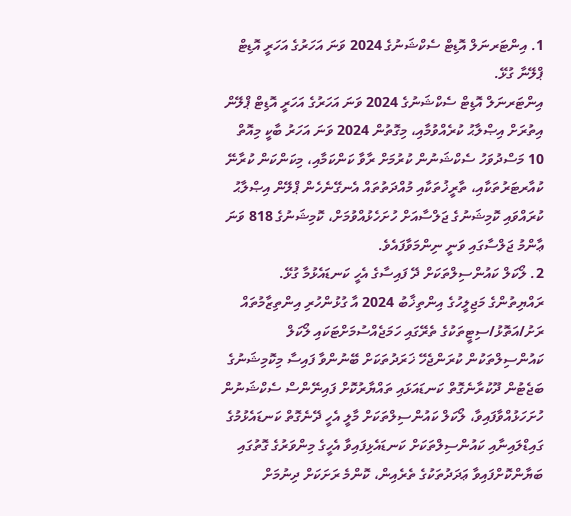1. އިންޓަރނަލް އޮޑިޓް ސެކްޝަނުގެ 2024 ވަނަ އަހަރުގެ އަހަރީ އޮޑިޓް ޕްލޭނާ ގުޅޭ.
އިންޓަރނަލް އޮޑިޓް ސެކްޝަނުގެ 2024 ވަނަ އަހަރުގެ އަހަރީ އޮޑިޓް ޕްލޭން އިތުރަށް އިޞްލާޙު ކުރެއްވުމާއި، މިގޮތުން 2024 ވަނަ އަހަރު ބާކީ މިއޮތް 10 މަސްދުވަހު ސެކްޝަނުން ކުރުމަށް ރާވާ ކަންކަމާއި، މިކަންކަން ކުރާނޭ ކުއާރޓަރުތަކާއި، ތާރީޚުތަކާއި މުއްދަތުތައް އެނގޭނެހެން ޕްލޭން އިޞްލާޙު ކުރައްވައި ކޮމިޝަނުގެ ޖަލްސާއަށް ހުށަހެޅުއްވުމަށް، ކޮމިޝަނުގެ 818 ވަނަ ޢާންމު ޖަލްސާގައި ވަނީ ނިންމަވާފައެވެ.
2. ލޯކަލް ކައުންސިލްތަކަށް ދޭ ފައިސާގެ އެހީ ކަނޑައެޅުމާ ގުޅޭ.
ރައްޔިތުންގެ މަޖިލީހުގެ އިންތިޚާބު 2024 އާ ގުޅުންހުރި އިންތިޒާމުތައް ރަށު/އަތޮޅު/ސިޓީތަކުގެ ތެރޭގައި ހަމަޖެއްސުމަށްޓަކައި ލޯކަލް ކައުންސިލްތަކުން ކުރަންޖެހޭ ޚަރަދުތަކަށް ބޭނުންވާ ފައިސާ މިކޮމިޝަނުގެ ބަޖެޓުން ދޫކުރާނެގޮތް ކަނޑައަޅައި ތައްޔާރުކޮށް ފައިނޭންސް ސެކްޝަނުން ހުށަހަޅުއްވާފައިވާ، ލޯކަލް ކައުންސިލްތަކަށް މާލީ އެހީ ދޭނެގޮތް ކަނޑައެޅުމުގެ ގައިޑްލައިނާއި ކައުންސިލްތަކަށް ކަނޑައެޅިފައިވާ އެހީގެ މިންވަރުގެ ގޮތުގައި ބަޔާންކޮށްފައިވާ ޢަދަދުތަކުގެ ތެރެއިން، ކޮންމެ ރަށަކަށް ދިނުމަށް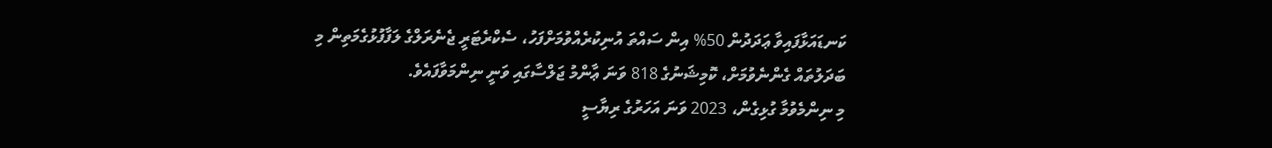ކަނޑައަޅާފައިވާ ޢަދަދުން 50% އިން ސައްތަ އުނިކުރެއްވުމަށްފަހު، ސެކްރެޓަރީ ޖެނެރަލްގެ ލަފާފުޅުގެމަތިން މި ބަދަލުތައް ގެންނެވުމަށް، ކޮމިޝަނުގެ 818 ވަނަ ޢާންމު ޖަލްސާގައި ވަނީ ނިންމަވާފައެވެ.
މި ނިންމެވުމާ ގުޅިގެން، 2023 ވަނަ އަހަރުގެ ރިޔާސީ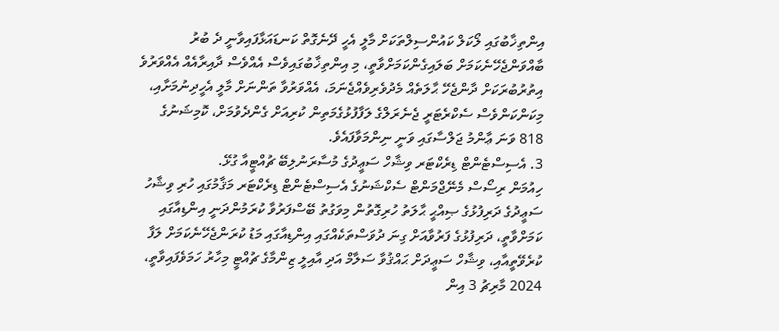އިންތިޚާބުގައި ލޯކަލް ކައުންސިލްތަކަށް މާލީ އެހީ ދޭނެގޮތް ކަނޑައަޅާފައިވާނީ ދެ ބުރު ބާއްވަންޖެހޭނެކަމަށް ބަލައިގެންކަމަށްވާތީ، މި އިންތިޚާބުގައިވެސް އެއްވެސް ދާއިރާއެއް އެއްވަރުވެ އިތުރުބުރަކަށް ދާންޖެހޭ ޙާލަތެއް މެދުވެރިވެއްޖެނަމަ، އެއްވަރުވާ ތަންނަށް މާލީ އެހީދިނުމަށާއި، މިކަންކަންވެސް ސެކްރެޓަރީ ޖެނެރަލްގެ ލަފާފުޅުގެމަތިން ކުރިއަށް ގެންދެވުމަށް، ކޮމިޝަނުގެ 818 ވަނަ ޢާންމު ޖަލްސާގައި ވަނީ ނިންމަވާފައެވެ.
3. އެސިސްޓެންޓް ޑިރެކްޓަރ ވިޝާހް ސަޢީދުގެ މުސާރަނުލިބޭ ޗުއްޓީއާ ގުޅޭ.
ހިއުމަން ރިސޯސް މެނޭޖްމަންޓް ސެކްޝަނުގެ އެސިސްޓެންޓް ޑިރެކްޓަރ މަޤާމުގައި ހުރި ވިޝާހު ސަޢީދުގެ ދަރިފުޅުގެ ޞިއްޙީ ޙާލަތު ހުރިގޮތުން މިވަގުތު ބޭސްފަރުވާ ކުރަމުންދަނީ އިންޑިއާގައި ކަމަށްވާތީ، ދަރިފުޅުގެ ފަރުވާއަށް ގިނަ ދުވަސްތަކެއްގައި އިންޑިއާގައި މަޑު ކުރަންޖެހޭނެކަމަށް ލަފާ ކުރެވޭތީއާއި، ވިޝާހް ސަޢީދަށް ޙައްޤުވާ ސަލާމް އަދި އާއިލީ ޒިންމާގެ ޗުއްޓީ މިހާރު ހަމަވެފައިވާތީ، 2024 މާރިޗު 3 އިން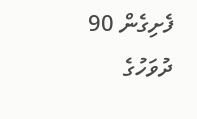ފެށިގެން 90 ދުވަހުގެ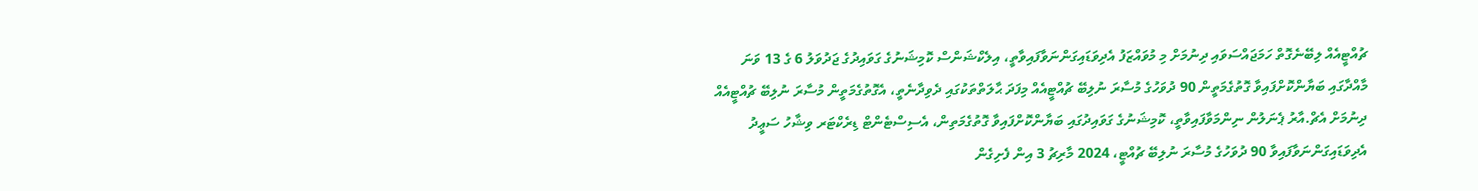ޗުއްޓީއެއް ލިބޭނެގޮތް ހަމަޖައްސަވައި ދިނުމަށް މި މުވައްޒަފު އެދިވަޑައިގަންނަވާފައިވާތީ، އިލެކްޝަންސް ކޮމިޝަނުގެ ގަވައިދުގެ ޖަދުވަލު 6 ގެ 13 ވަނަ މާއްދާގައި ބަޔާންކޮށްފައިވާ ގޮތުގެމަތީން 90 ދުވަހުގެ މުސާރަ ނުލިބޭ ޗުއްޓީއެއް މިފަދަ ޙާލަތްތަކުގައި ދެވިދާނެތީ، އެގޮތުގެމަތީން މުސާރަ ނުލިބޭ ޗުއްޓީއެއް ދިނުމަށް އެޗް.އާރު ޕެނަލުން ނިންމަވާފައިވާތީ، ކޮމިޝަނުގެ ގަވައިދުގައި ބަޔާންކޮށްފައިވާ ގޮތުގެމަތިން، އެސިސްޓެންޓް ޑިރެކްޓަރ ވިޝާހު ސަޢީދު އެދިވަޑައިގަންނަވާފައިވާ 90 ދުވަހުގެ މުސާރަ ނުލިބޭ ޗުއްޓީ، 2024 މާރިޗު 3 އިން ފެށިގެން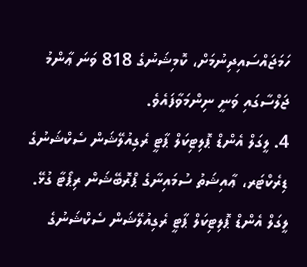ހަމަޖައްސައިދިނުމަށް، ކޮމިޝަނުގެ 818 ވަނަ ޢާންމު ޖަލްސާގައި ވަނީ ނިންމަވާފައެވެ.
4. ލީގަލް އެންޑް ޕޮލިޓިކަލް ޕާޓީ ރެގިއުލޭޝަން ސެކްޝަނުގެ ޑިރެކްޓަރ، ޢާއިޝަތު ސުމައިނާގެ ޕްރޮބޭޝަން ރިޕޯޓާ ގުޅޭ.
ލީގަލް އެންޑް ޕޮލިޓިކަލް ޕާޓީ ރެގިއުލޭޝަން ސެކްޝަނުގެ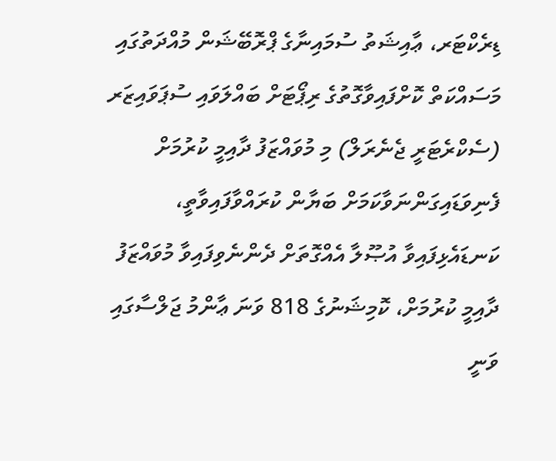ޑިރެކްޓަރ، ޢާއިޝަތު ސުމައިނާގެ ޕްރޮބޭޝަން މުއްދަތުގައި މަސައްކަތް ކޮށްފައިވާގޮތުގެ ރިޕޯޓަށް ބައްލަވައި ސުޕަވައިޒަރ (ސެކްރެޓަރީ ޖެނެރަލް) މި މުވައްޒަފު ދާއިމީ ކުރުމަށް ފެނިވަޑައިގަންނަވާކަމަށް ބަޔާން ކުރައްވާފައިވާތީ، ކަނޑައެޅިފައިވާ އުޞޫލާ އެއްގޮތަށް ދެންނެވިފައިވާ މުވައްޒަފު ދާއިމީ ކުރުމަށް، ކޮމިޝަނުގެ 818 ވަނަ ޢާންމު ޖަލްސާގައި ވަނީ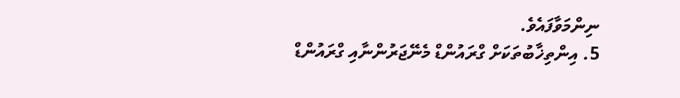ނިންމަވާފައެވެ.
5. އިންތިޚާބުތަކަށް ގްރައުންޑް މެނޭޖަރުންނާއި ގްރައުންޑް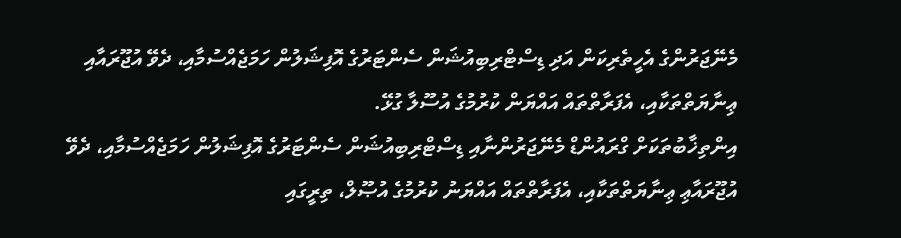މެނޭޖަރުންގެ އެހީތެރިކަން އަދި ޑިސްޓްރިބިއުޝަން ސެންޓަރުގެ އޮފިޝަލުން ހަމަޖެއްސުމާއި، ދެވޭ އުޖޫރައާއި ޢިނާޔަތްތަކާއި، އެފަރާތްތައް އައްޔަން ކުރުމުގެ އުސޫލާ ގުޅޭ.
އިންތިޚާބުތަކަށް ގްރައުންޑް މެނޭޖަރުންނާއި ޑިސްޓްރިބިއުޝަން ސެންޓަރުގެ އޮފިޝަލުން ހަމަޖެއްސުމާއި، ދެވޭ އުޖޫރައާޢި ޢިނާޔަތްތަކާއި، އެފަރާތްތައް އައްޔަނު ކުރުމުގެ އުޞޫލް، ތިރީގައި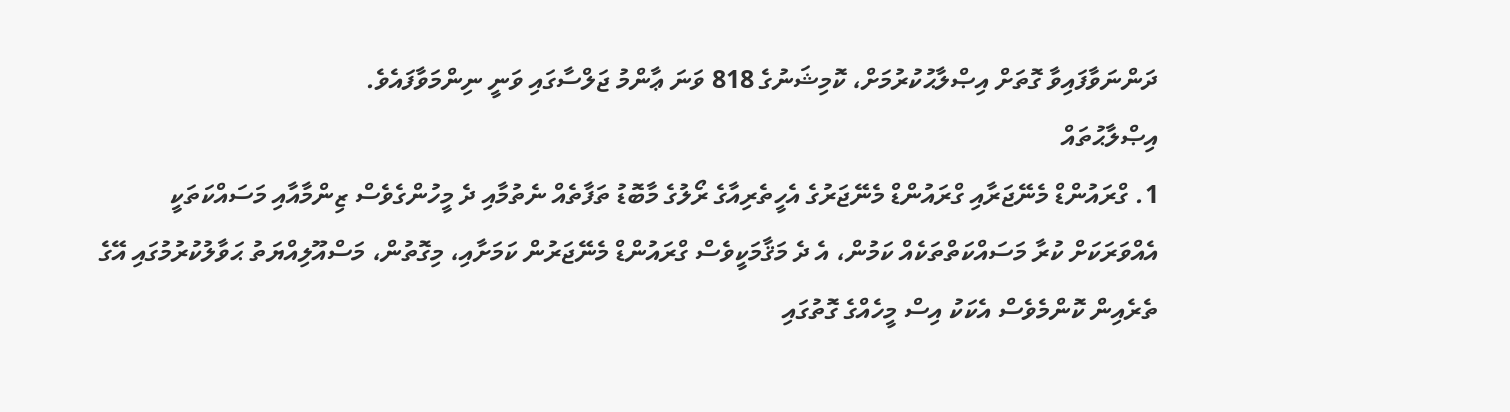ދަންނަވާފައިވާ ގޮތަށް އިޞްލާޙުކުރުމަށް، ކޮމިޝަނުގެ 818 ވަނަ ޢާންމު ޖަލްސާގައި ވަނީ ނިންމަވާފައެވެ.
އިޞްލާޙުތައް
1. ގްރައުންޑް މެނޭޖަރާއި ގްރައުންޑް މެނޭޖަރުގެ އެހީތެރިއާގެ ރޯލުގެ މާބޮޑު ތަފާތެއް ނެތުމާއި ދެ މީހުންގެވެސް ޒިންމާއާއި މަސައްކަތަކީ އެއްވަރަކަށް ކުރާ މަސައްކަތްތަކެއް ކަމުން، އެ ދެ މަޤާމަކީވެސް ގްރައުންޑް މެނޭޖަރުން ކަމަށާއި، މިގޮތުން، މަސްއޫލިއްޔަތު ޙަވާލުކުރުމުގައި އޭގެ ތެރެއިން ކޮންމެވެސް އެކަކު އިސް މީހެއްގެ ގޮތުގައި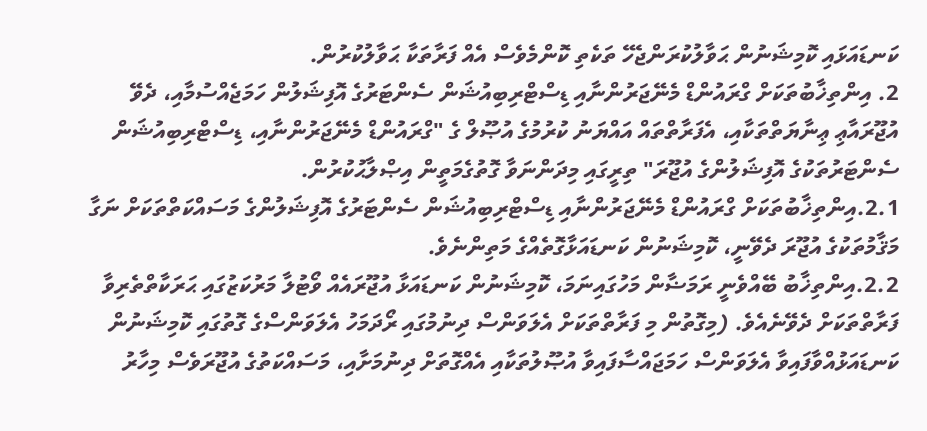ކަނޑައަޅައި ކޮމިޝަނުން ޙަވާލުކުރަންޖެހޭ ތަކެތި ކޮންމެވެސް އެއް ފަރާތަކާ ޙަވާލުކުރުން.
2. އިންތިޚާބުތަކަށް ގްރައުންޑް މެނޭޖަރުންނާއި ޑިސްޓްރިބިއުޝަން ސެންޓަރުގެ އޮފިޝަލުން ހަމަޖެއްސުމާއި، ދެވޭ އުޖޫރައާޢި ޢިނާޔަތްތަކާއި، އެފަރާތްތައް އައްޔަނު ކުރުމުގެ އުޞޫލް ގެ "ގްރައުންޑް މެނޭޖަރުންނާއި، ޑިސްޓްރިބިއުޝަން ސެންޓަރުތަކުގެ އޮފިޝަލުންގެ އުޖޫރަ" ތިރީގައި މިދަންނަވާ ގޮތުގެމަތީން އިޞްލާޙުކުރުން.
2.1.އިންތިޚާބުތަކަށް ގްރައުންޑް މެނޭޖަރުންނާއި ޑިސްޓްރިބިއުޝަން ސެންޓަރުގެ އޮފިޝަލުންގެ މަސައްކަތްތަކަށް ނަގާ މަޤާމުތަކުގެ އުޖޫރަ ދެވޭނީ، ކޮމިޝަނުން ކަނޑައަޅާގޮތެއްގެ މަތިންނެވެ.
2.2.އިންތިޚާބު ބޭއްވެނީ ރަމަޟާން މަހުގައިނަމަ، ކޮމިޝަނުން ކަނޑައަޅާ އުޖޫރައެއް ވޯޓުލާ މަރުކަޒުގައި ޙަރަކާތްތެރިވާ ފަރާތްތަކަށް ދެވޭނެއެވެ. (މިގޮތުން މި ފަރާތްތަކަށް އެލަވަންސް ދިނުމުގައި ރޯދަމަހު އެލަވަންސްގެ ގޮތުގައި ކޮމިޝަނުން ކަނޑައަޅުއްވާފައިވާ އެލަވަންސް ހަމަޖައްސާފައިވާ އުޞޫލުތަކާއި އެއްގޮތަށް ދިނުމަށާއި، މަސައްކަތުގެ އުޖޫރަވެސް މިހާރު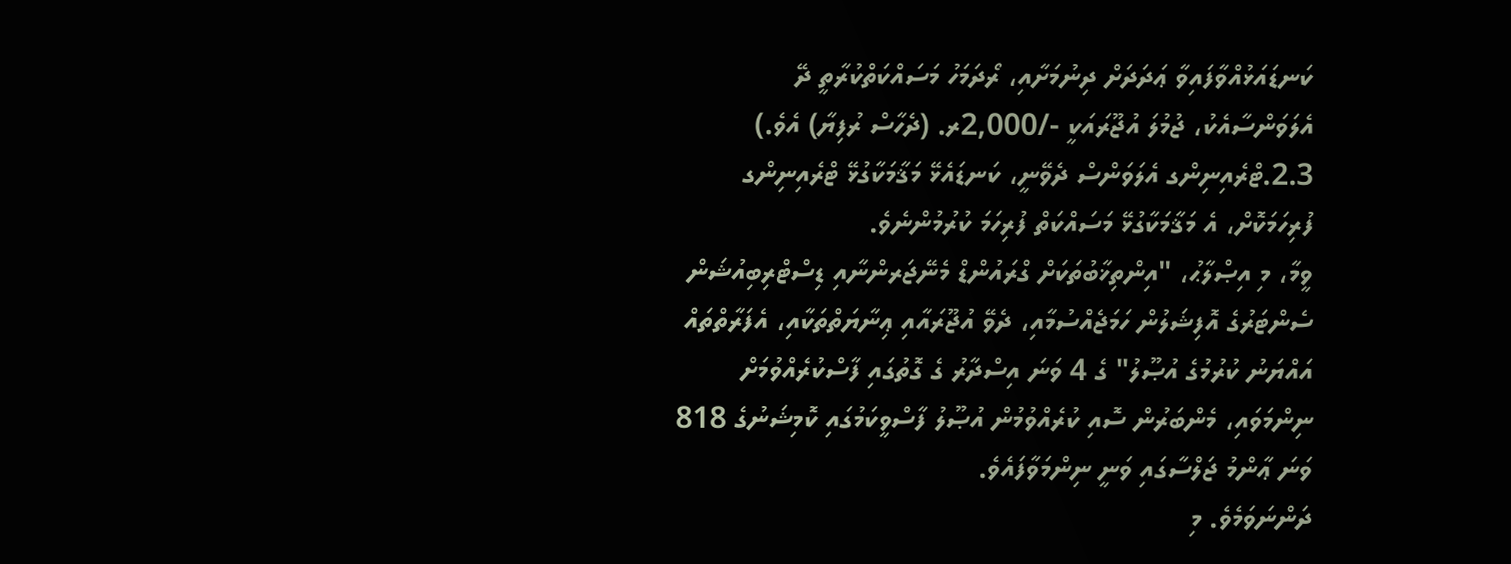ކަނޑައަޅުއްވާފައިވާ ޢަދަދަށް ދިނުމަށާއި، ރޯދަމަހު މަސައްކަތްކުރާތީ ދޭ އެލަވަންސާއެކު، ޖުމުލަ އުޖޫރައަކީ -/2,000ރ. (ދެހާސް ރުފިޔާ) އެވެ.)
2.3.ޓްރެއިނިންގ އެލަވަންސް ދެވޭނީ، ކަނޑައެޅޭ މަޤާމަކާގުޅޭ ޓްރެއިނިންގ ފުރިހަމަކޮށް، އެ މަޤާމަކާގުޅޭ މަސައްކަތް ފުރިހަމަ ކުރުމުންނެވެ.
ވީމާ، މި އިޞްލާޙު، "އިންތިޚާބުތަކަށް ގްރައުންޑް މެނޭޖަރންނާއި ޑިސްޓްރިބިއުޝަން ސެންޓަރުގެ އޮފިޝަލުން ހަމަޖެއްސުމާއި، ދެވޭ އުޖޫރައާއި ޢިނާޔަތްތަކާއި، އެފަރާތްތައް އައްޔަނު ކުރުމުގެ އުޞޫލު" ގެ 4 ވަނަ އިސްދާރު ގެ ގޮތުގައި ފާސްކުރެއްވުމަށް ނިންމަވައި، މެންބަރުން ސޮއި ކުރެއްވުމުން އުޞޫލު ފާސްވީކަމުގައި ކޮމިޝަނުގެ 818 ވަނަ ޢާންމު ޖަލްސާގައި ވަނީ ނިންމަވާފައެވެ.
ދަންނަވަމެވެ. މި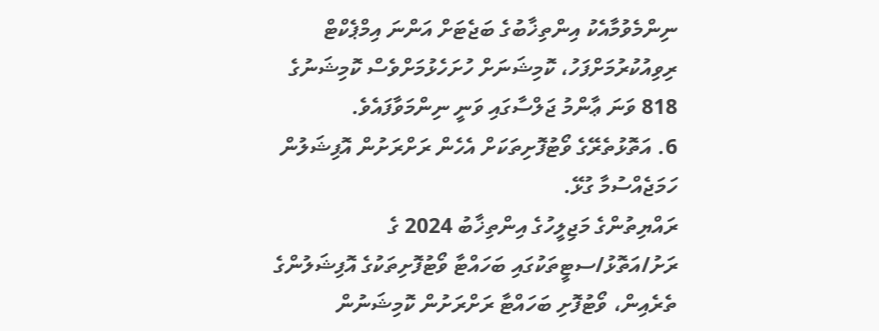ނިންމެވުމާއެކު އިންތިޚާބުގެ ބަޖެޓަށް އަންނަ އިމްޕެކްޓް ރިވިއުކުރުމަށްފަހު، ކޮމިޝަނަށް ހުށަހެޅުމަށްވެސް ކޮމިޝަނުގެ 818 ވަނަ ޢާންމު ޖަލްސާގައި ވަނީ ނިންމަވާފައެވެ.
6. އަތޮޅުތެރޭގެ ވޯޓުފޮށިތަކަށް އެހެން ރަށްރަށުން އޮފިޝަލުން ހަމަޖެއްސުމާ ގުޅޭ.
ރައްޔިތުންގެ މަޖިލީހުގެ އިންތިޚާބު 2024 ގެ ރަށު/އަތޮޅު/ސޓީތަކުގައި ބަހައްޓާ ވޯޓުފޮށިތަކުގެ އޮފިޝަލުންގެ ތެރެއިން، ވޯޓުފޮށި ބަހައްޓާ ރަށްރަށުން ކޮމިޝަނުން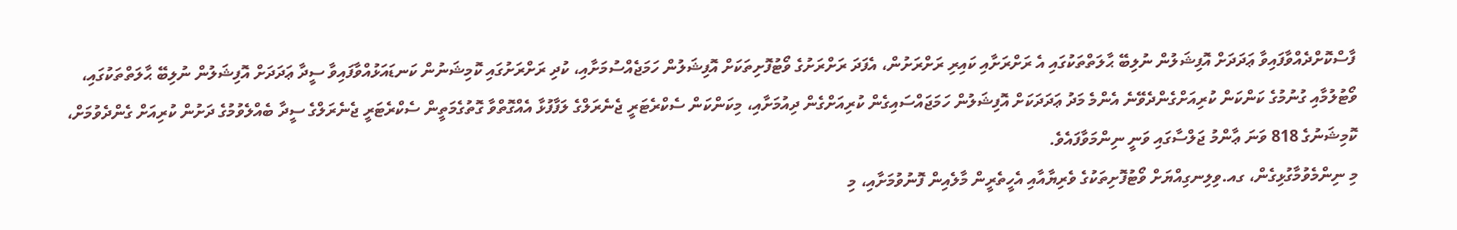ފާސްކޮށްދެއްވާފައިވާ ޢަދަދަށް އޮފިޝަލުން ނުލިބޭ ޙާލަތްތަކުގައި އެ ރަށްރަށާއި ކައިރި ރަށްރަށުން، އެފަދަ ރަށްރަށުގެ ވޯޓުފޮށިތަކަށް އޮފިޝަލުން ހަމަޖެއްސުމަށާއި، ކުދި ރަށްރަށުގައި ކޮމިޝަނުން ކަނޑައަޅުއްވާފައިވާ ސީދާ ޢަދަދަށް އޮފިޝަލުން ނުލިބޭ ޙާލަތްތަކުގައި، ވޯޓުލުމާއި ގުނުމުގެ ކަންކަން ކުރިއަށްގެންދެވޭނެ އެންމެ މަދު ޢަދަދަކަށް އޮފިޝަލުން ހަމަޖައްސައިގެން ކުރިއަށްގެން ދިއުމަށާއި، މިކަންކަން ސެކްރެޓަރީ ޖެނެރަލްގެ ލަފާފުޅާ އެއްގޮތްވާ ގޮތުގެމަތީން ސެކްރެޓަރީ ޖެނެރަލްގެ ސީދާ ބެއްލެވުމުގެ ދަށުން ކުރިއަށް ގެންދެވުމަށް، ކޮމިޝަނުގެ 818 ވަނަ ޢާންމު ޖަލްސާގައި ވަނީ ނިންމަވާފައެވެ.
މި ނިންމެވުމާގުޅިގެން، ގއ.ވިލިނގިއްޔަށް ވޯޓުފޮށިތަކުގެ ވެރިޔާއާއި އެހީތެރީން މާލެއިން ފޮނުވުމަށާއި، މި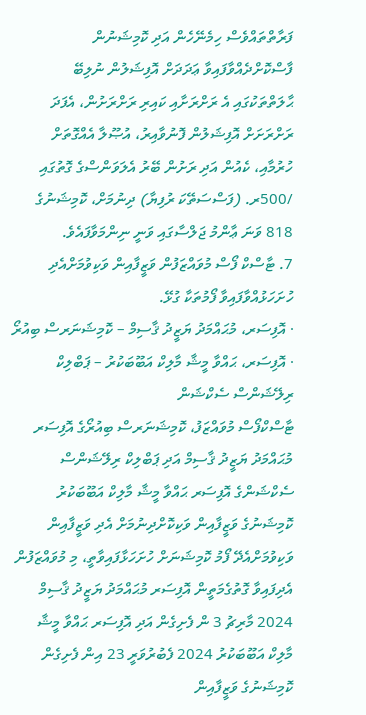ފަރާތްތައްވެސް ހިމެނޭހެން އަދި ކޮމިޝަނުން ފާސްކޮށްދެއްވާފައިވާ ޢަދަދަށް އޮފިޝަލުން ނުލިބޭ ޙާލަތްތަކުގައި އެ ރަށްރަށާއި ކައިރި ރަށްރަށުން، އެފަދަ ރަށްރަށަށް އޮފިޝަލުން ފޮނުވާއިރު، އުޞޫލާ އެއްގޮތަށް ހުރުމާއި، ކެއުން އަދި ރަށުން ބޭރު އެލަވަންސްގެ ގޮތުގައި /500ރ. (ފަސްސަތޭކަ ރުފިޔާ) ދިނުމަށް، ކޮމިޝަނުގެ 818 ވަނަ ޢާންމު ޖަލްސާގައި ވަނީ ނިންމަވާފައެވެ.
7. ޓާސްކް ފޯސް މުވައްޒަފުން ވަޒީފާއިން ވަކިވުމަށްއެދި ހުށަހަޅުއްވާފައިވާ ފޯމުތަކާ ގުޅޭ.
· އޮފިސަރ، މުޙައްމަދު ޔަޒީދު ޤާސިމް – ކޮމިޝަނަރސް ބިއުރޯ
· އޮފިސަރ، ޙައްވާ މީޝާ މާލިކް އަބޫބަކުރު – ޕަބްލިކް ރިލޭޝަންސް ސެކްޝަން
ޓާސްކްފޯސް މުވައްޒަފު، ކޮމިޝަނަރސް ބިއުރޯގެ އޮފިސަރ މުޙައްމަދު ޔަޒީދު ޤާސިމް އަދި ޕަބްލިކް ރިލޭޝަންސް ސެކްޝަންގެ އޮފިސަރ ޙައްވާ މީޝާ މާލިކް އަބޫބަކުރު ކޮމިޝަނުގެ ވަޒީފާއިން ވަކިކޮށްދިނުމަށް އެދި ވަޒީފާއިން ވަކިވުމަށްއެދޭ ފޯމު ކޮމިޝަނަށް ހުށަހަޅާފައިވާތީ، މި މުވައްޒަފުން އެދިފައިވާ ގޮތުގެމަތީން އޮފިސަރ މުޙައްމަދު ޔަޒީދު ޤާސިމް 2024 މާރިޗު 3 ން ފެށިގެން އަދި އޮފިސަރ ޙައްވާ މީޝާ މާލިކް އަބޫބަކުރު 2024 ފެބުރުވަރީ 23 އިން ފެށިގެން ކޮމިޝަނުގެ ވަޒީފާއިން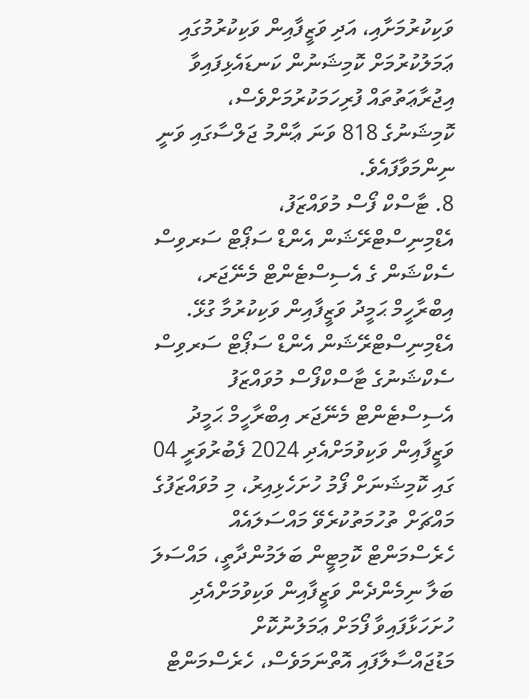ވަކިކުރުމަށާއި، އަދި ވަޒީފާއިން ވަކިކުރުމުގައި ޢަމަލުކުރުމަށް ކޮމިޝަނުން ކަނޑައެޅިފައިވާ އިޖުރާޢަތުތައް ފުރިހަމަކުރުމަށްވެސް، ކޮމިޝަނުގެ 818 ވަނަ ޢާންމު ޖަލްސާގައި ވަނީ ނިންމަވާފައެވެ.
8. ޓާސްކް ފޯސް މުވައްޒަފު، އެޑްމިނިސްޓްރޭޝަން އެންޑް ސަޕޯޓް ސަރވިސް ސެކްޝަން ގެ އެސިސްޓެންޓް މެނޭޖަރ، އިބްރާހީމް ޙަމީދު ވަޒީފާއިން ވަކިކުރުމާ ގުޅޭ.
އެޑްމިނިސްޓްރޭޝަން އެންޑް ސަޕޯޓް ސަރވިސް ސެކްޝަނުގެ ޓާސްކްފޯސް މުވައްޒަފު އެސިސްޓެންޓް މެނޭޖަރ އިބްރާހީމް ޙަމީދު ވަޒީފާއިން ވަކިވުމަށްއެދި 2024 ފެބުރުވަރީ 04 ގައި ކޮމިޝަނަށް ފޯމު ހުށަހެޅިއިރު، މި މުވައްޒަފުގެ މައްޗަށް ތުހުމަތުކުރެވޭ މައްސަލައެއް ހެރެސްމަންޓް ކޮމިޓީން ބަލަމުންދާތީ، މައްސަލަ ބަލާ ނިމެންދެން ވަޒީފާއިން ވަކިވުމަށްއެދި ހުށަހަޅާފައިވާ ފޯމަށް ޢަމަލުނުކޮށް މަޑުޖައްސާލާފައި އޮތްނަމަވެސް، ހެރެސްމަންޓް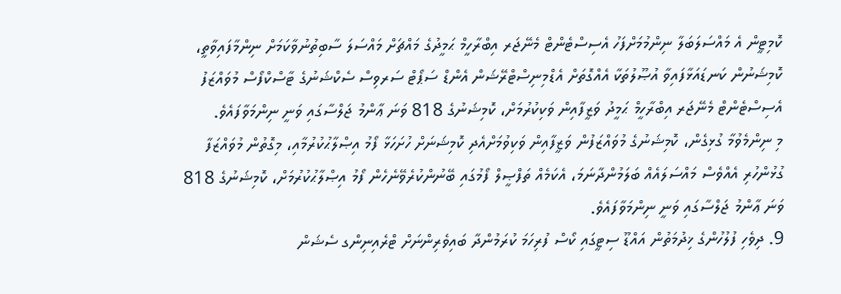ކޮމިޓީން އެ މައްސަލަބަލާ ނިންމުމަށްފަހު އެސިސްޓެންޓް މެނޭޖަރ އިބްރާހީމް ޙަމީދުގެ މައްޗަށް މައްސަލަ ސާބިތުނުވާކަމަށް ނިންމާފައިވާތީ، ކޮމިޝަނުން ކަނޑައަޅާފައިވާ އުޞޫލުތަކާ އެއްގޮތަށް އެޑްމިނިސްޓްރޭޝަން އެންޑް ސަޕޯޓް ސަރވިސް ސެކްޝަނުގެ ޓާސްކްފޯސް މުވައްޒަފު އެސިސްޓެންޓް މެނޭޖަރ އިބްރާހީމް ޙަމީދު ވަޒީފާއިން ވަކިކުރުމަށް، ކޮމިޝަނުގެ 818 ވަނަ ޢާންމު ޖަލްސާގައި ވަނީ ނިންމަވާފައެވެ.
މި ނިންމެވުމާ ގުޅިގެން، ކޮމިޝަނުގެ މުވައްޒަފުން ވަޒީފާއިން ވަކިވުމަށްއެދި ކޮމިޝަނަށް ހުށަހަޅާ ފޯމު އިޞްލާޙުކުރުމާއި، މިގޮތުން މުވައްޒަފާ ގުޅުންހުރި އެއްވެސް މައްސަލައެއް ބަލަމުންދާނަމަ، އެކަމެއް ތަފްޞީލް ފޯމުގައި ބޭނުންކުރެވޭނެހެން ފޯމު އިޞްލާޙުކުރުމަށް، ކޮމިޝަނުގެ 818 ވަނަ ޢާންމު ޖަލްސާގައި ވަނީ ނިންމަވާފައެވެ.
9. ދިވެހި ފުލުހުންގެ ޚިދުމަތުން އައްޑޫ ސިޓީގައި ކޯސް ފުރިހަމަ ކުރަމުންދާ ބައިވެރިންނަށް ޓްރެއިނިންގ ސެޝަން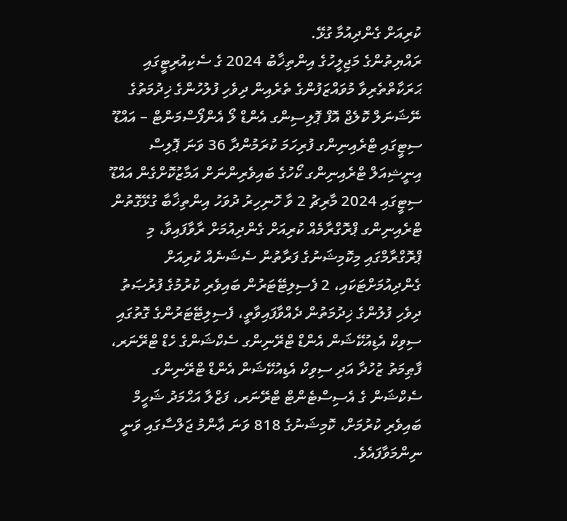ކުރިއަށް ގެންދިއުމާ ގުޅޭ.
ރައްޔިތުންގެ މަޖިލީހުގެ އިންތިޚާބު 2024 ގެ ސެކިއުރިޓީގައި ޙަރަކާތްތެރިވާ މުވައްޒަފުންގެ ތެރެއިން ދިވެހި ފުލުހުންގެ ޚިދުމަތުގެ ނޭޝަނަލް ކޮލެޖް އޮފް ޕޮލިސިންގ އެންޑް ލޯ އެންފޯސްމަންޓް – އައްޑޫ ސިޓީގައި ޓްރެއިނިންގ ފުރިހަމަ ކުރަމުންދާ 36 ވަނަ ޕޮލިސް އިނީޝިއަލް ޓްރެއިނިންގ ކޯހުގެ ބައިވެރިންނަށް އަމާޒުކޮށްގެން އައްޑޫ ސިޓީގައި 2024 މާރިޗު 2 ވާ ހޮނިހިރު ދުވަހު އިންތިޚާބާ ގުޅޭގޮތުން ޓްރެއިނިންގ ޕްރޮގްރާމެއް ކުރިއަށް ގެންދިއުމަށް ރާވާފައިވާ، މި ޕްރޮގްރާމްގައި މިކޮމިޝަނުގެ ފަރާތުން ސެޝަނެއް ކުރިއަށް ގެންދިއުމަށްޓަކައި، 2 ފެސިލިޓޭޓަރުން ބައިވެރި ކުރުމުގެ ފުރުޞަތު ދިވެހި ފުލުންގެ ޚިދުމަތުން ދެއްވާފައިވާތީ، ފެސިލިޓޭޓަރުންގެ ގޮތުގައި ސިވިކް އެޑިއުކޭޝަން އެންޑް ޓްރޭނިންގ ސެކްޝަންގެ ހެޑް ޓްރޭނަރ، ފާޠިމަތު ޒުހުދާ އަދި ސިވިކް އެޑިއުކޭޝަން އެންޑް ޓްރޭނިންގ ސެކްޝަން ގެ އެސިސްޓެންޓް ޓްރޭނަރ، ފަޒްލާ އަޙްމަދު ޝަހީމް ބައިވެރި ކުރުމަށް، ކޮމިޝަނުގެ 818 ވަނަ ޢާންމު ޖަލްސާގައި ވަނީ ނިންމަވާފައެވެ.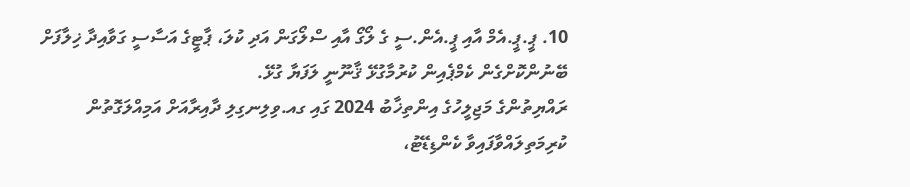10. ޕީ.ޕީ.އެމް އާއި ޕީ.އެން.ސީ ގެ ލޯގޯ އާއި ސްލޯގަން އަދި ކުލަ، ޕާޓީގެ އަސާސީ ގަވާއިދާ ޚިލާފަށް ބޭނުންކޮށްގެން ކެމްޕެއިން ކުރުމާގުޅޭ ޤާނޫނީ ލަފަޔާ ގުޅޭ.
ރައްޔިތުންގެ މަޖިލީހުގެ އިންތިޚާބު 2024 ގައި ގއ.ވިލިނގިލި ދާއިރާއަށް އަމިއްލަގޮތުން ކުރިމަތިލައްވާފައިވާ ކެންޑިޑޭޓު،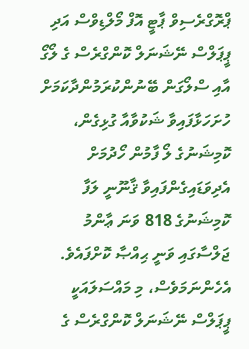ޕްރޮގްރެސިވް ޕާޓީ އޮފް މޯލްޑިވްސް އަދި ޕީޕަލްސް ނޭޝަނަލް ކޮންގްރެސް ގެ ލޯގޯ އާއި ސްލޯގަން ބޭނުންކުރަމުންދާކަމަށް ހުށަހަޅާފައިވާ ޝަކުވާއާ ގުޅިގެން، ކޮމިޝަނުގެ ލޯ ފާމުން ހޯދުމަށް އެދިވަޑައިގެންފައިވާ ޤާނޫނީ ލަފާ ކޮމިޝަނުގެ 818 ވަނަ ޢާންމު ޖަލްސާގައި ވަނީ ޙިއްޞާ ކޮށްފައެވެ.
އެހެންނަމަވެސް، މި މައްސަލައަކީ ޕީޕަލްސް ނޭޝަނަލް ކޮންގްރެސް ގެ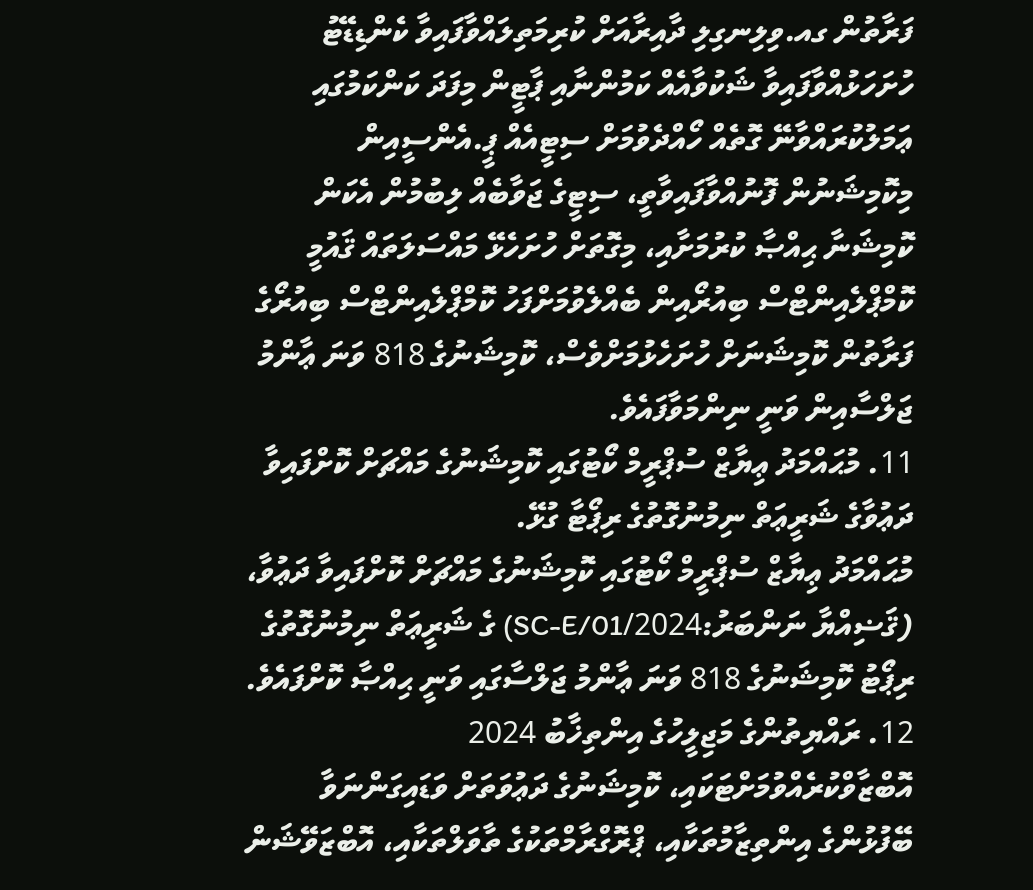ފަރާތުން ގއ.ވިލިނގިލި ދާއިރާއަށް ކުރިމަތިލައްވާފައިވާ ކެންޑިޑޭޓު ހުށަހަޅުއްވާފައިވާ ޝަކުވާއެއް ކަމުންނާއި ޕާޓީން މިފަދަ ކަންކަމުގައި ޢަމަލުކުރައްވާނޭ ގޮތެއް ހޯއްދެވުމަށް ސިޓީއެއް ޕީ.އެންސީއިން މިކޮމިޝަނުން ފޮނުއްވާފައިވާތީ، ސިޓީގެ ޖަވާބެއް ލިބުމުން އެކަން ކޮމިޝަނާ ޙިއްޞާ ކުރުމަށާއި، މިގޮތަށް ހުށަހެޅޭ މައްސަލަތައް ޤައުމީ ކޮމްޕްލެއިންޓްސް ބިއުރޯއިން ބެއްލެވުމަށްފަހު ކޮމްޕްލެއިންޓްސް ބިއުރޯގެ ފަރާތުން ކޮމިޝަނަށް ހުށަހެޅުމަށްވެސް، ކޮމިޝަނުގެ 818 ވަނަ ޢާންމު ޖަލްސާއިން ވަނީ ނިންމަވާފައެވެ.
11. މުޙައްމަދު ޢިޔާޒް ސުޕްރީމް ކޯޓުގައި ކޮމިޝަނުގެ މައްޗަށް ކޮށްފައިވާ ދަޢުވާގެ ޝަރީޢަތް ނިމުނުގޮތުގެ ރިޕޯޓާ ގުޅޭ.
މުޙައްމަދު ޢިޔާޒް ސުޕްރީމް ކޯޓުގައި ކޮމިޝަނުގެ މައްޗަށް ކޮށްފައިވާ ދަޢުވާ، (ޤަޟިއްޔާ ނަންބަރު:2024/SC-E/01) ގެ ޝަރީޢަތް ނިމުނުގޮތުގެ ރިޕޯޓު ކޮމިޝަނުގެ 818 ވަނަ ޢާންމު ޖަލްސާގައި ވަނީ ޙިއްޞާ ކޮށްފައެވެ.
12. ރައްޔިތުންގެ މަޖިލީހުގެ އިންތިޚާބު 2024 އޮބްޒާވްކުރެއްވުމަށްޓަކައި، ކޮމިޝަނުގެ ދަޢުވަތަށް ވަޑައިގަންނަވާ ބޭފުޅުންގެ އިންތިޒާމުތަކާއި، ޕްރޮގްރާމްތަކުގެ ތާވަލްތަކާއި، އޮބްޒަވޭޝަން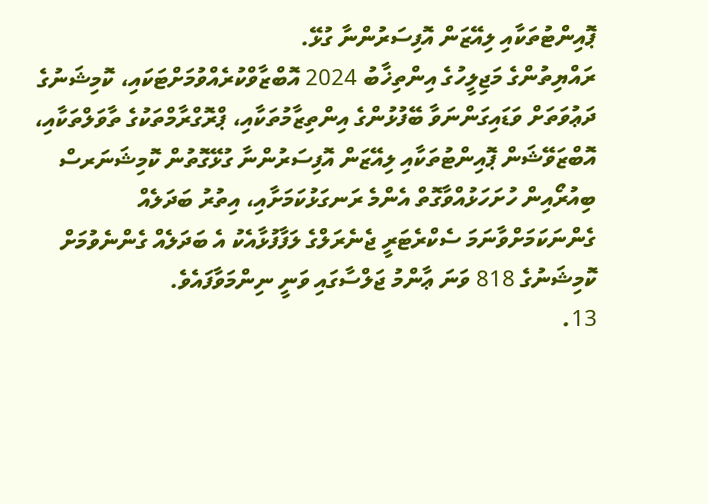ޕޮއިންޓުތަކާއި ލިއޭޒަން އޮފިސަރުންނާ ގުޅޭ.
ރައްޔިތުންގެ މަޖިލީހުގެ އިންތިޚާބު 2024 އޮބްޒާވްކުރެއްވުމަށްޓަކައި، ކޮމިޝަނުގެ ދަޢުވަތަށް ވަޑައިގަންނަވާ ބޭފުޅުންގެ އިންތިޒާމުތަކާއި، ޕްރޮގްރާމްތަކުގެ ތާވަލްތަކާއި، އޮބްޒަވޭޝަން ޕޮއިންޓުތަކާއި ލިއޭޒަން އޮފިސަރުންނާ ގުޅޭގޮތުން ކޮމިޝަނަރސް ބިއުރޯއިން ހުށަހަޅުއްވާގޮތް އެންމެ ރަނގަޅުކަމަށާއި، އިތުރު ބަދަލެއް ގެންނަކަމަށްވާނަމަ ސެކްރެޓަރީ ޖެނެރަލްގެ ލަފާފުޅާއެކު އެ ބަދަލެއް ގެންނެވުމަށް ކޮމިޝަނުގެ 818 ވަނަ ޢާންމު ޖަލްސާގައި ވަނީ ނިންމަވާފައެވެ.
13.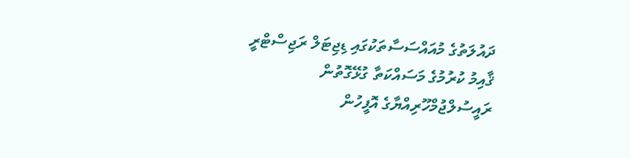ދައުލަތުގެ މުއައްސަސާތަކުގައި ޑިޖިޓަލް ރަޖިސްޓްރީ ޤާއިމު ކުރުމުގެ މަސައްކަތާ ގުޅޭގޮތުން ރައީސުލްޖުމްހޫރިއްޔާގެ އޮފީހުން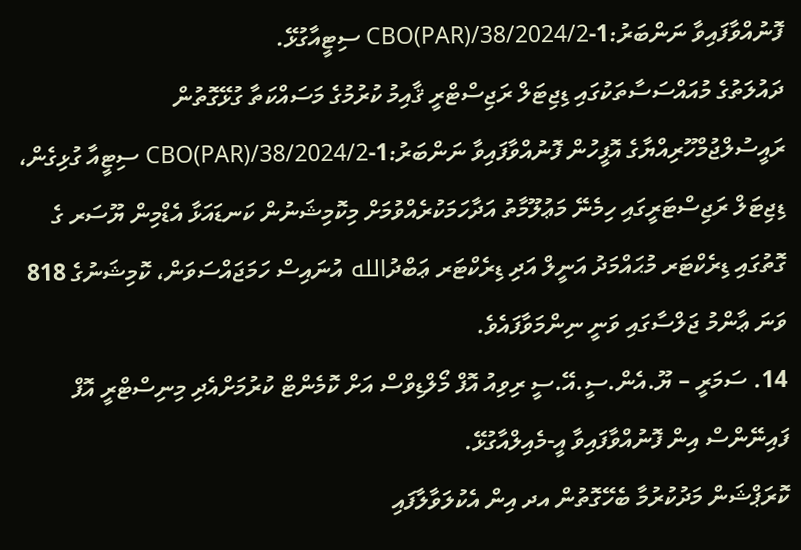ފޮނުއްވާފައިވާ ނަންބަރު:1-CBO(PAR)/38/2024/2 ސިޓީއާގުޅޭ.
ދައުލަތުގެ މުއައްސަސާތަކުގައި ޑިޖިޓަލް ރަޖިސްޓްރީ ޤާއިމު ކުރުމުގެ މަސައްކަތާ ގުޅޭގޮތުން ރައީސުލްޖުމްހޫރިއްޔާގެ އޮފީހުން ފޮނުއްވާފައިވާ ނަންބަރު:1-CBO(PAR)/38/2024/2 ސިޓީއާ ގުޅިގެން، ޑިޖިޓަލް ރަޖިސްޓަރީގައި ހިމެނޭ މަޢުލޫމާތު އަދާހަމަކުރެއްވުމަށް މިކޮމިޝަނުން ކަނޑައަޅާ އެޑްމިން ޔޫސަރ ގެ ގޮތުގައި ޑިރެކްޓަރ މުޙައްމަދު އަނީލް އަދި ޑިރެކްޓަރ ޢަބްދުالله އުނައިސް ހަމަޖައްސަވަން، ކޮމިޝަނުގެ 818 ވަނަ ޢާންމު ޖަލްސާގައި ވަނީ ނިންމަވާފައެވެ.
14. ސަމަރީ – ޔޫ.އެން.ސީ.އޭ.ސީ ރިވިއު އޮފް މޯލްޑިވްސް އަށް ކޮމެންޓް ކުރުމަށްއެދި މިނިސްޓްރީ އޮފް ފައިނޭންސް އިން ފޮނުއްވާފައިވާ އީ-މެއިލްއާގުޅޭ.
ކޮރަޕްޝަން މަދުކުރުމާ ބެހޭގޮތުން އދ އިން އެކުލަވާލާފައި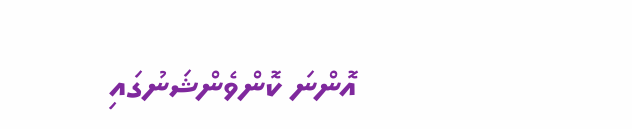އޮންނަ ކޮންވެންޝަނުގައި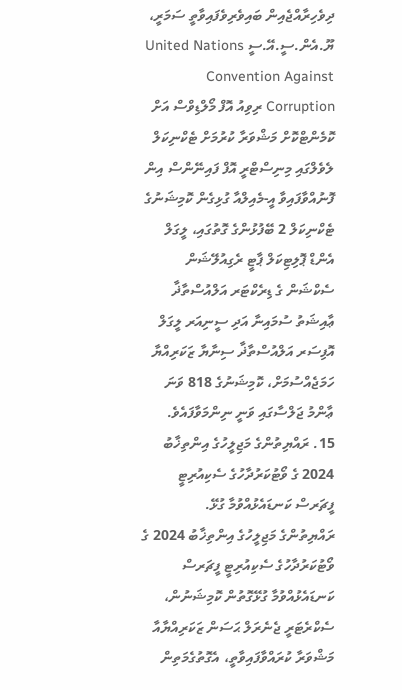ދިވެހިރާއްޖެއިން ބައިވެރިވެފައިވާތީ ސަމަރީ، ޔޫ.އެން.ސީ.އޭ.ސީ United Nations Convention Against Corruption ރިވިއު އޮފް މޯލްޑިވްސް އަށް ކޮމެންޓްކޮށް މަޝްވަރާ ކުރުމަށް ޓެކްނިކަލް ލެވެލްގައި މިނިސްޓްރީ އޮފް ފައިނޭންސް އިން ފޮނުއްވާފައިވާ އީ-މެއިލްއާ ގުޅިގެން ކޮމިޝަނުގެ ޓެކްނިކަލް 2 ބޭފުޅުންގެ ގޮތުގައި، ލީގަލް އެންޑް ޕޮލިޓިކަލް ޕާޓީ ރެގިއުލޭޝަން ސެކްޝަން ގެ ޑިރެކްޓަރ އަލްއުސްތާޛާ ޢާއިޝަތު ސުމައިނާ އަދި ސީނިއަރ ލީގަލް އޮފިސަރ އަލްއުސްތާޛާ ސިނާޔާ ޒަކަރިއްޔާ ހަމަޖެއްސުމަށް، ކޮމިޝަނުގެ 818 ވަނަ ޢާންމު ޖަލްސާގައި ވަނީ ނިންމަވާފައެވެ.
15. ރައްޔިތުންގެ މަޖިލީހުގެ އިންތިޚާބު 2024 ގެ ވޯޓުކަރުދާހުގެ ސެކިއުރިޓީ ފީޗަރސް ކަނޑައެޅުއްވުމާ ގުޅޭ.
ރައްޔިތުންގެ މަޖިލީހުގެ އިންތިޚާބު 2024 ގެ ވޯޓުކަރުދާހުގެ ސެކިއުރިޓީ ފީޗަރސް ކަނޑައެޅުއްވުމާ ގުޅޭގޮތުން ކޮމިޝަނުން، ސެކްރެޓަރީ ޖެނެރަލް ޙަސަން ޒަކަރިއްޔާއާ މަޝްވަރާ ކުރައްވާފައިވާތީ، އެގޮތުގެމަތިން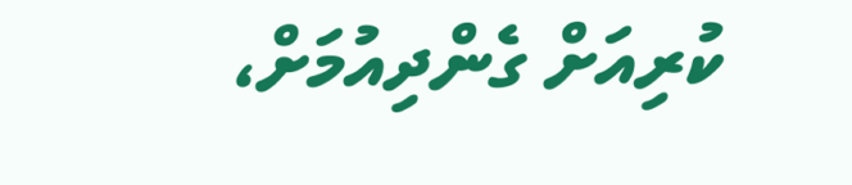ކުރިއަށް ގެންދިއުމަށް،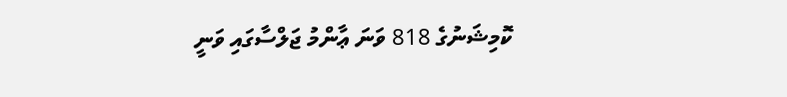ކޮމިޝަނުގެ 818 ވަނަ ޢާންމު ޖަލްސާގައި ވަނީ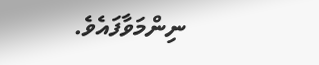ނިންމަވާފައެވެ.